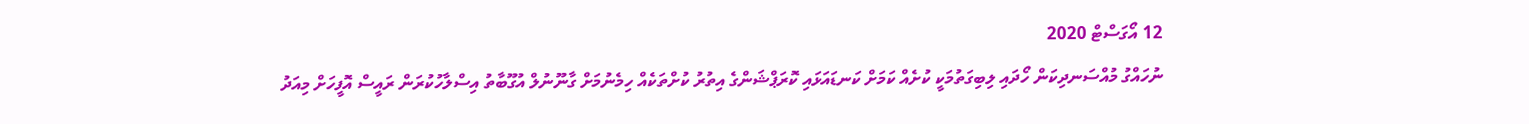12 އޯގަސްޓް 2020
ނުހައްގު މުއްސަނދިކަން ހޯދައި ލިބިގަތުމަކީ ކުށެއް ކަމަށް ކަނޑައަޅައި ކޮރަޕްޝަންގެ އިތުރު ކުށްތަކެއް ހިމެނުމަށް ގާނޫނުލް އުގޫބާތު އިސްލާހުކުރަން ރައީސް އޮފީހަށް މިއަދު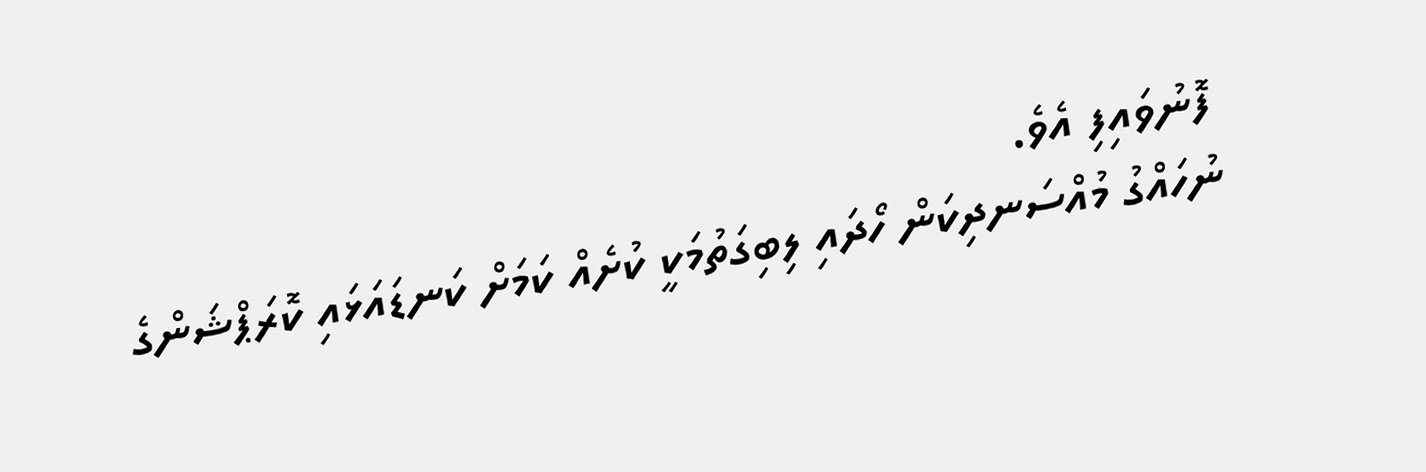ފޮނުވައިފި އެވެ.
ނުހައްގު މުއްސަނދިކަން ހޯދައި ލިބިގަތުމަކީ ކުށެއް ކަމަށް ކަނޑައަޅައި ކޮރަޕްޝަންގެ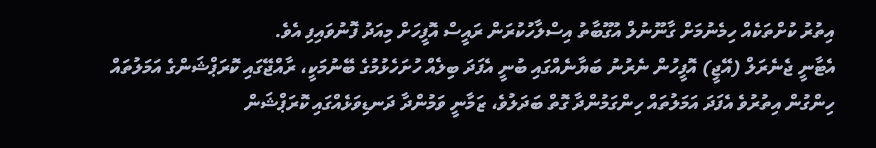އިތުރު ކުށްތަކެއް ހިމެނުމަށް ގާނޫނުލް އުގޫބާތު އިސްލާހުކުރަން ރައީސް އޮފީހަށް މިއަދު ފޮނުވައިފި އެވެ.
އެޓާނީ ޖެނެރަލް (އޭޖީ) އޮފީހުން ނެރުނު ބަޔާނެއްގައި ބުނީ އެފަދަ ބިލެއް ހުށަހެޅުމުގެ ބޭނުމަކީ، ރާއްޖޭގައި ކޮރަޕްޝަންގެ އަމަލުތައް ހިންގުން އިތުރުވެ އެފަދަ އަމަލުތައް ހިންގަމުންދާ ގޮތް ބަދަލުވެ، ޒަމާނީ ވަމުންދާ ދަނޑިވަޅެއްގައި ކޮރަޕްޝަން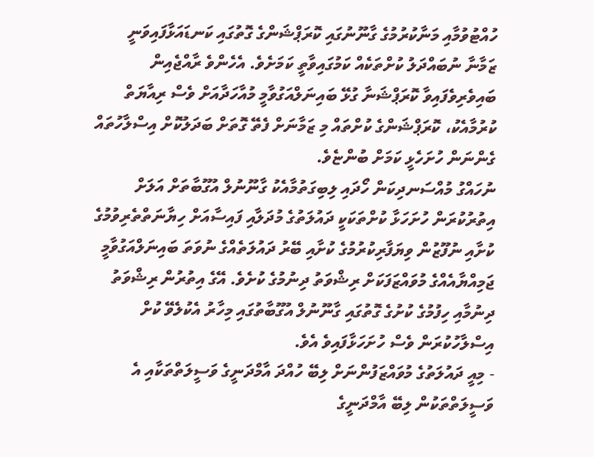ހުއްޓުވުމާއި މަނާކުރުމުގެ ގާނޫނުގައި ކޮރަޕްޝަންގެ ގޮތުގައި ކަނޑައަޅާފައިވަނީ ޒަމާނާ ނުބައްދަލު ކުށްތަކެއް ކަމުގައިވާތީ ކަމަށެވެ. އެހެންވެ ރާއްޖެއިން ބައިވެރިވެފައިވާ ކޮރަޕްޝަނާ ގުޅޭ ބައިނަލްއަގުވާމީ މުއާހަދާއަށް ވެސް ރިއާޔަތް ކުރުމާއެކު، ކޮރަޕްޝަންގެ ކުށްތައް މި ޒަމާނަށް ފެތޭ ގޮތަށް ބަދަލުކޮށް އިސްލާހުތައް ގެންނަން ހުށަހެޅީ ކަމަށް ބުންޏެވެ.
ނުހައްގު މުއްސަނދިކަން ހޯދައި ލިބިގަތުމާއެކު ގާނޫނުލް އުގޫބާތަށް އަލަށް އިތުރުކުރަން ހުށަހަޅާ ކުށްތަކަކީ ދައުލަތުގެ މުދަލާއި ފައިސާއަށް ހިޔާނަތްތެރިވުމުގެ ކުށާއި ނުފޫޒުން ވިޔަފާރިކުރުމުގެ ކުށާއި ބޭރު ދައުލަތެއްގެ ނުވަތަ ބައިނަލްއަގުވާމީ ޖަމިއްޔާއެއްގެ މުވައްޒަފަކަށް ރިޝްވަތު ދިނުމުގެ ކުށެވެ. އޭގެ އިތުރުން ރިޝްވަތު ދިނުމާއި ހިފުމުގެ ކުށުގެ ގޮތުގައި ގާނޫނުލް އުގޫބާތުގައި މިހާރު އެކުލެވޭ ކުށް އިސްލާހުކުރަން ވެސް ހުށަހަޅާފައިވެ އެވެ.
- މިއީ ދައުލަތުގެ މުވައްޒަފުންނަށް ލިބޭ ހުއްދަ އާމްދަނީގެ ވަސީލަތްތަކާއި އެ ވަސީލަތްތަކުން ލިބޭ އާމްދަނީގެ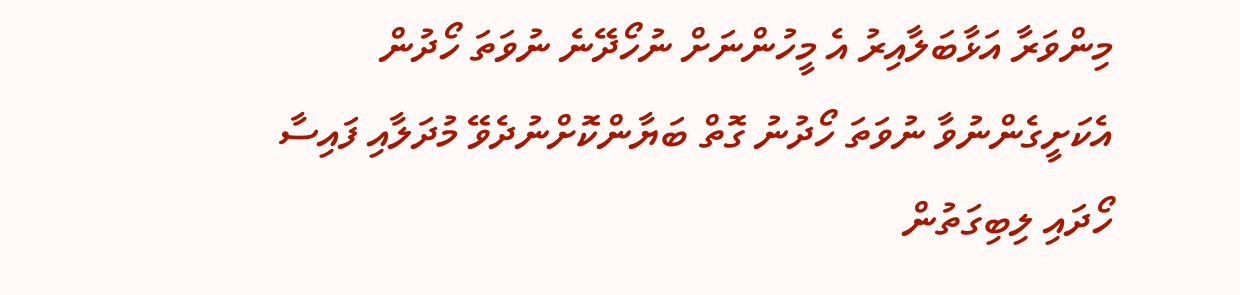މިންވަރާ އަޅާބަލާއިރު އެ މީހުންނަށް ނުހޯދޭނެ ނުވަތަ ހޯދުން އެކަށީގެންނުވާ ނުވަތަ ހޯދުނު ގޮތް ބަޔާންކޮށްނުދެވޭ މުދަލާއި ފައިސާ ހޯދައި ލިބިގަތުން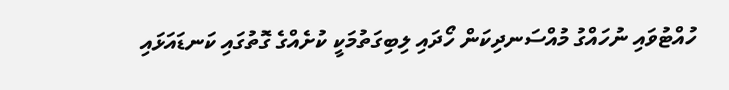ހުއްޓުވައި ނުހައްގު މުއްސަނދިކަން ހޯދައި ލިބިގަތުމަކީ ކުށެއްގެ ގޮތުގައި ކަނޑައަޅައި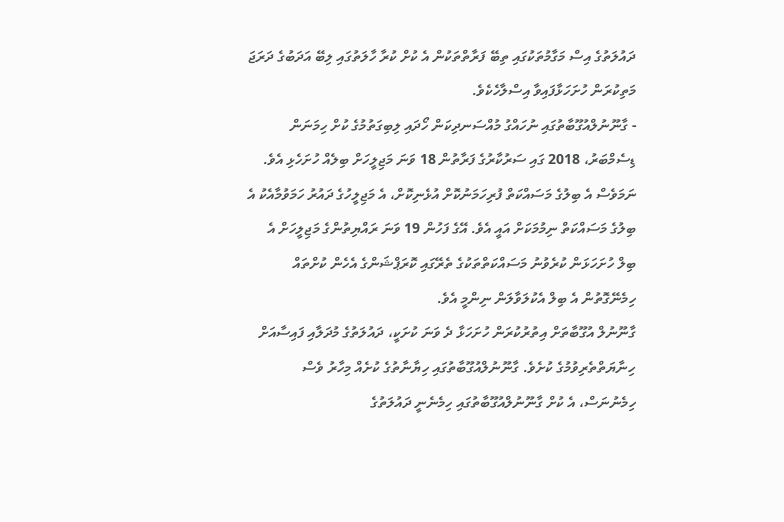ދައުލަތުގެ އިސް މަގާމުތަކުގައި ތިބޭ ފަރާތްތަކުން އެ ކުށް ކުރާ ހާލަތުގައި ލިބޭ އަދަބުގެ ދަރަޖަ މަތިކުރަން ހުށަހަޅާފައިވާ އިސްލާހެކެވެ.
- ގާނޫނުލްއުގޫބާތުގައި ނުހައްގު މުއްސަނދިކަން ހޯދައި ލިބިގަތުމުގެ ކުށް ހިމަނަން ޑިސެމްބަރު، 2018 ގައި ސަރުކާރުގެ ފަރާތުން 18 ވަނަ މަޖިލީހަށް ބިލެއް ހުށަހެޅި އެވެ. ނަމަވެސް އެ ބިލުގެ މަސައްކަތް ފުރިހަމަނުކޮށް އުޅެނިކޮށް، އެ މަޖިލީހުގެ ދައުރު ހަމަވުމާއެކު އެ ބިލުގެ މަސައްކަތް ނިމުމަކަށް އައީ އެވެ. އޭގެ ފަހުން 19 ވަނަ ރައްޔިތުންގެ މަޖިލީހަށް އެ ބިލް ހުށަހަޅަން ކުރެވުނު މަސައްކަތްތަކުގެ ތެރޭގައި ކޮރަޕްޝަންގެ އެހެން ކުށްތައް ހިމެނޭގޮތުން އެ ބިލް އެކުލަވާލަން ނިންމީ އެވެ.
ގާނޫނުލް އުގޫބާތަށް އިތުރުކުރަން ހުށަހަޅާ ދެ ވަނަ ކުށަކީ، ދައުލަތުގެ މުދަލާއި ފައިސާއަށް ހިނާޔަތްތެރިވުމުގެ ކުށެވެ. ގާނޫނުލްއުގޫބާތުގައި ހިޔާނާތުގެ ކުށެއް މިހާރު ވެސް ހިމެނުނަސް، އެ ކުށް ގާނޫނުލްއުގޫބާތުގައި ހިމެނެނީ ދައުލަތުގެ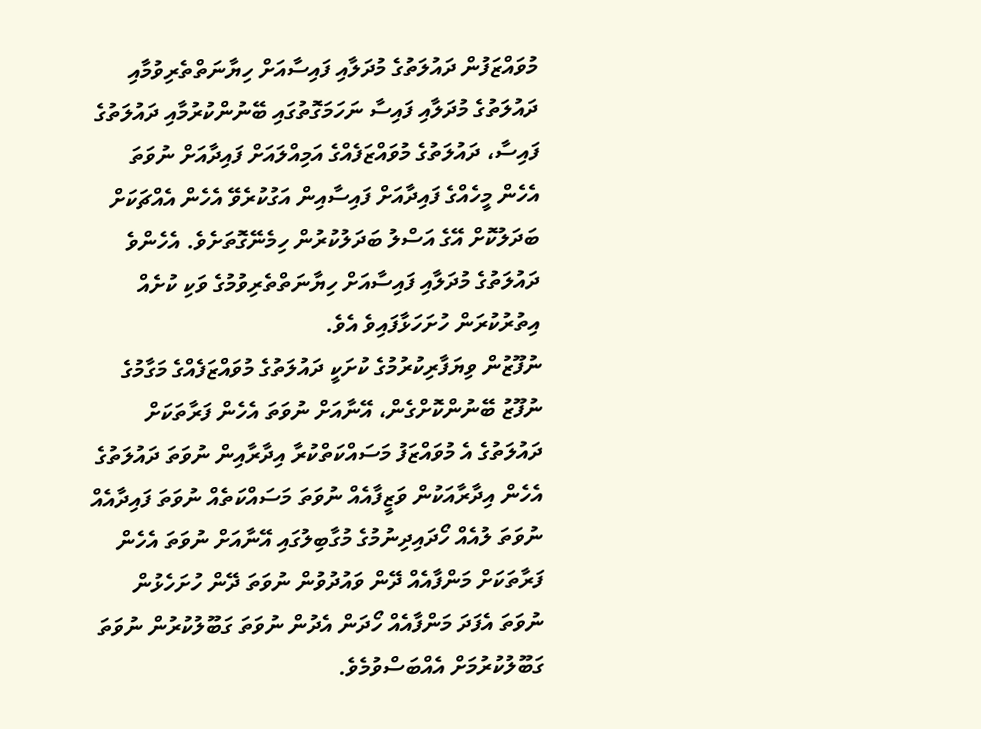މުވައްޒަފުން ދައުލަތުގެ މުދަލާއި ފައިސާއަށް ހިޔާނަތްތެރިވުމާއި ދައުލަތުގެ މުދަލާއި ފައިސާ ނަހަމަގޮތުގައި ބޭނުންކުރުމާއި ދައުލަތުގެ ފައިސާ، ދައުލަތުގެ މުވައްޒަފެއްގެ އަމިއްލައަށް ފައިދާއަށް ނުވަތަ އެހެން މީހެއްގެ ފައިދާއަށް ފައިސާއިން އަގުކުރެވޭ އެހެން އެއްޗަކަށް ބަދަލުކޮށް އޭގެ އަސްލު ބަދަލުކުރުން ހިމެނޭގޮތަށެވެ. އެހެންވެ ދައުލަތުގެ މުދަލާއި ފައިސާއަށް ހިޔާނަތްތެރިވުމުގެ ވަކި ކުށެއް އިތުރުކުރަން ހުށަހަޅާފައިވެ އެވެ.
ނުފޫޒުން ވިޔަފާރިކުރުމުގެ ކުށަކީ ދައުލަތުގެ މުވައްޒަފެއްގެ މަގާމުގެ ނުފޫޒު ބޭނުންކޮށްގެން، އޭނާއަށް ނުވަތަ އެހެން ފަރާތަކަށް ދައުލަތުގެ އެ މުވައްޒަފު މަސައްކަތްކުރާ އިދާރާއިން ނުވަތަ ދައުލަތުގެ އެހެން އިދާރާއަކުން ވަޒީފާއެއް ނުވަތަ މަސައްކަތެއް ނުވަތަ ފައިދާއެއް ނުވަތަ ލުއެއް ހޯދައިދިނުމުގެ މުގާބިލުގައި އޭނާއަށް ނުވަތަ އެހެން ފަރާތަކަށް މަންފާއެއް ދޭން ވައުދުވުން ނުވަތަ ދޭން ހުށަހެޅުން ނުވަތަ އެފަދަ މަންފާއެއް ހޯދަން އެދުން ނުވަތަ ގަބޫލުކުރުން ނުވަތަ ގަބޫލުކުރުމަށް އެއްބަސްވުމެވެ.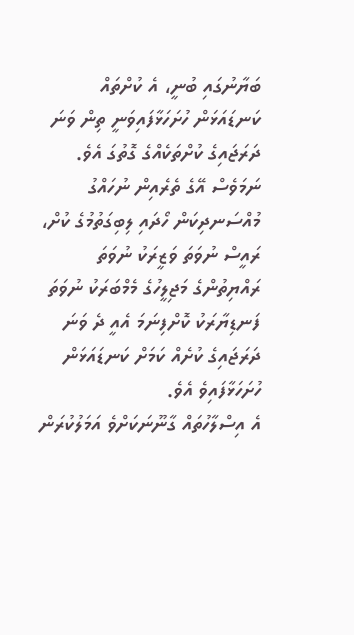ބަޔާނުގައި ބުނީ، އެ ކުށްތައް ކަނޑައަޅަން ހުށަހަޅާފައިވަނީ ތިން ވަނަ ދަރަޖައިގެ ކުށްތަކެއްގެ ގޮތުގަ އެވެ. ނަމަވެސް އޭގެ ތެރެއިން ނުހައްގު މުއްސަނދިކަން ހޯދައި ލިބިގަތުމުގެ ކުށް، ރައީސް ނުވަތަ ވަޒީރަކު ނުވަތަ ރައްޔިތުންގެ މަޖިލީހުގެ މެމްބަރަކު ނުވަތަ ފަނޑިޔާރަކު ކޮށްފިނަމަ އެއީ ދެ ވަނަ ދަރަޖައިގެ ކުށެއް ކަމަށް ކަނޑައަޅަން ހުށަހަޅާފައިވެ އެވެ.
އެ އިސްލާހުތައް ގާނޫނަކަށްވެ އަމަލުކުރަން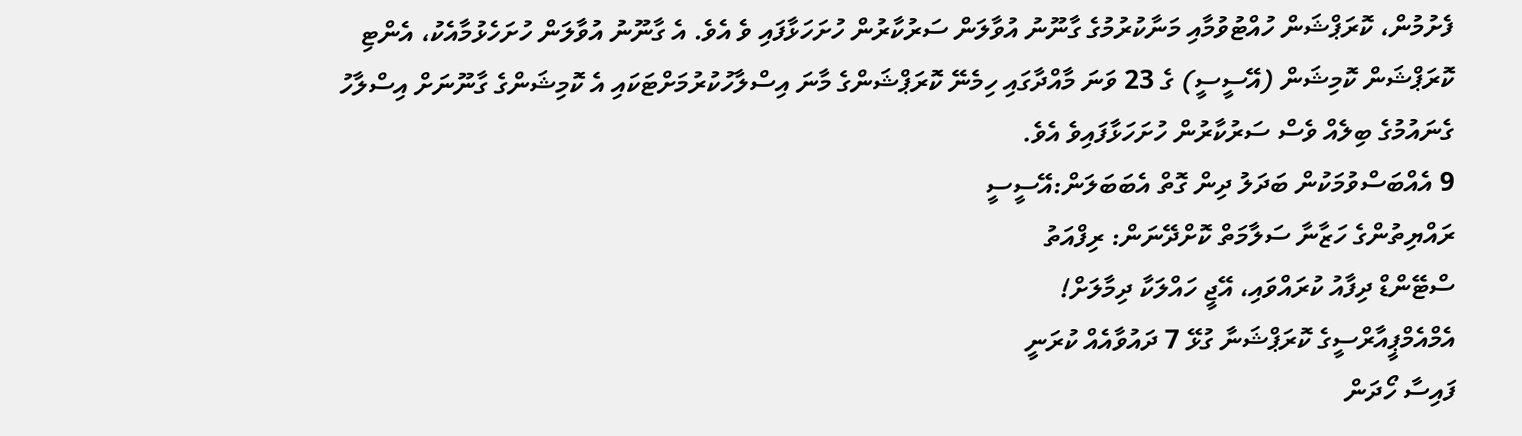ފެށުމުން، ކޮރަޕްޝަން ހުއްޓުވުމާއި މަނާކުރުމުގެ ގާނޫނު އުވާލަން ސަރުކާރުން ހުށަހަޅާފައި ވެ އެވެ. އެ ގާނޫނު އުވާލަން ހުށަހެޅުމާއެކު، އެންޓި ކޮރަޕްޝަން ކޮމިޝަން (އޭސީސީ) ގެ 23 ވަނަ މާއްދާގައި ހިމެނޭ ކޮރަޕްޝަންގެ މާނަ އިސްލާހުކުރުމަށްޓަކައި އެ ކޮމިޝަންގެ ގާނޫނަށް އިސްލާހު ގެނައުމުގެ ބިލެއް ވެސް ސަރުކާރުން ހުށަހަޅާފައިވެ އެވެ.
9 އެއްބަސްވުމަކުން ބަދަލު ދިން ގޮތް އެބަބަލަން:އޭސީސީ
ރައްޔިތުންގެ ހަޒާނާ ސަލާމަތް ކޮށްދޭނަން: ރިފްއަތު
ސްޓޭންޑް ދިފާއު ކުރައްވައި، އޭޖީ ހައްލަކާ ދިމާލަށް!
އެމްއެމްޕީއާރްސީގެ ކޮރަޕްޝަނާ ގުޅޭ 7 ދައުވާއެއް ކުރަނީ
ފައިސާ ހޯދަން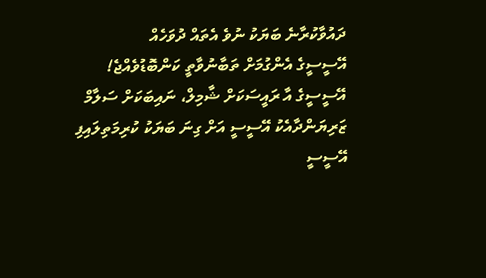ދައުވާކުރާނެ ބަޔަކު ނުވެ އެތައް ދުވަހެއް
އޭސީސީގެ އެންގުމަށް ތަބާނުވާތީ ކަންބޮޑުވެއްޖެ!
އޭސީސީގެ އާ ރައީސަކަށް ޝާމިލް، ނައިބަކަށް ސަލާމް
ޒަރިޔަންދާއެކު އޭސީސީ އަށް ގިނަ ބަޔަކު ކުރިމަތިލައިފި
އޭސީސީ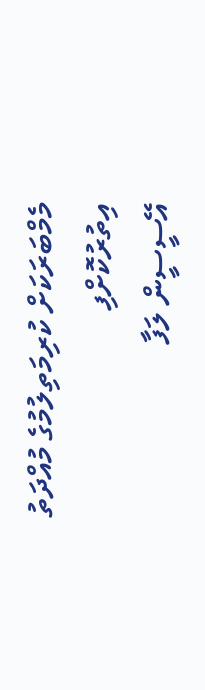މެމްބަރަކަށް ކުރިމަތިލުމުގެ މުއްދަތު އިތުރުކޮށްފި
އޭސީސީން ލަފާ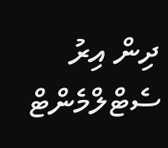ދިން އިރު ސެޓްލްމެންޓް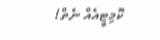ކޮމިޓީއެއް ނެތް!